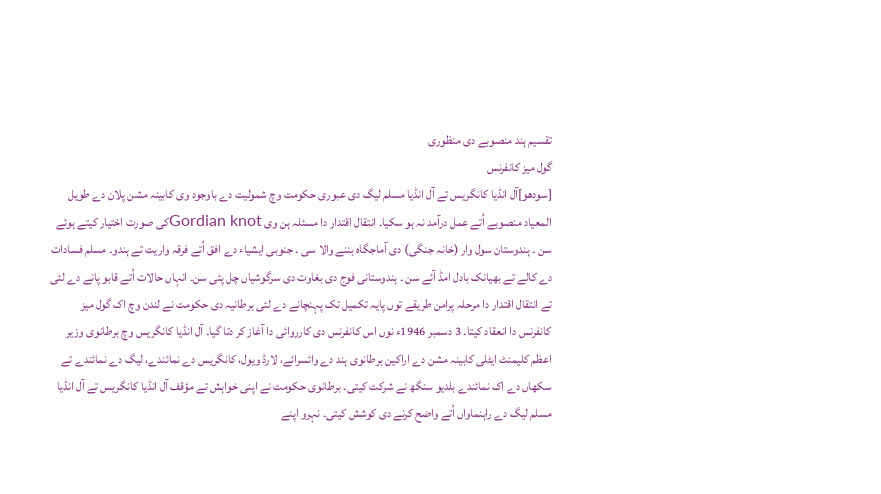تقسیم ہند منصوبے دی منظوری
گول میز کانفرنس
[سودھو]آل انڈیا کانگریس تے آل انڈیا مسلم لیگ دی عبوری حکومت وچ شمولیت دے باوجود وی کابینہ مشن پلان دے طویل المعیاد منصوبے اُتے عمل درآمد نہ ہو سکیا۔ انتقال اقتدار دا مسئلہ ہن وی Gordian knotکی صورت اختیار کیتے ہوئے سن ۔ ہندوستان سول وار (خانہ جنگی) دی آماجگاہ بننے والا سی ۔ جنوبی ایشیاء دے افق اُتے فرقہ واریت تے ہندو۔ مسلم فسادات دے کالے تے بھیانک بادل امڈ آئے سن ۔ ہندوستانی فوج دی بغاوت دی سرگوشیاں چل پئی سن۔ انہاں حالات اُتے قابو پانے دے لئی تے انتقال اقتدار دا مرحلہ پرامن طریقے توں پایہ تکمیل تک پہنچانے دے لئی برطانیہ دی حکومت نے لندن وچ اک گول میز کانفرنس دا انعقاد کیتا۔ 3 دسمبر 1946ء نوں اس کانفرنس دی کارروائی دا آغاز کر دتا گیا۔ آل انڈیا کانگریس وچ برطانوی وزیر اعظم کلیمنٹ ایٹلی کابینہ مشن دے اراکین برطانوی ہند دے وائسرائے، لارڈ ویول، کانگریس دے نمائندے، لیگ دے نمائندے تے سکھاں دے اک نمائندے بلدیو سنگھ نے شرکت کيتی۔ برطانوی حکومت نے اپنی خواہش تے مؤقف آل انڈیا کانگریس تے آل انڈیا مسلم لیگ دے راہنماواں اُتے واضح کرنے دی کوشش کيتی۔ نہرو اپنے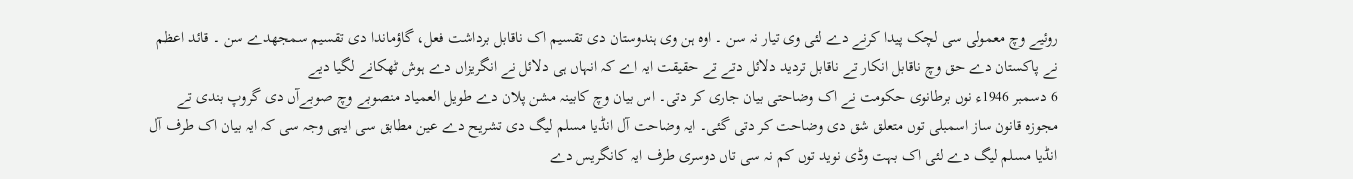روئیے وچ معمولی سی لچک پیدا کرنے دے لئی وی تیار نہ سن ۔ اوہ ہن وی ہندوستان دی تقسیم اک ناقابل برداشت فعل، گاؤماندا دی تقسیم سمجھدے سن ۔ قائد اعظم نے پاکستان دے حق وچ ناقابل انکار تے ناقابل تردید دلائل دتے تے حقیقت ایہ اے کہ انہاں ہی دلائل نے انگریزاں دے ہوش ٹھکانے لگیا دیے
6 دسمبر 1946ء نوں برطانوی حکومت نے اک وضاحتی بیان جاری کر دتی۔ اس بیان وچ کابینہ مشن پلان دے طویل العمیاد منصوبے وچ صوبےآں دی گروپ بندی تے مجوزہ قانون ساز اسمبلی توں متعلق شق دی وضاحت کر دتی گئی۔ ایہ وضاحت آل انڈیا مسلم لیگ دی تشریح دے عین مطابق سی ایہی وجہ سی کہ ایہ بیان اک طرف آل انڈیا مسلم لیگ دے لئی اک بہت وڈی نوید توں کم نہ سی تاں دوسری طرف ایہ کانگریس دے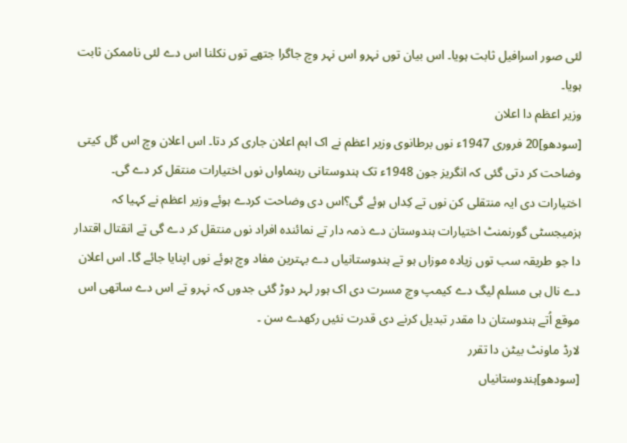لئی صور اسرافیل ثابت ہويا۔ اس بیان توں نہرو اس نہر وچ جاگرا جتھے توں نکلنا اس دے لئی ناممکن ثابت ہويا۔
وزیر اعظم دا اعلان
[سودھو]20 فروری 1947ء نوں برطانوی وزیر اعظم نے اک اہم اعلان جاری کر دتا۔ اس اعلان وچ اس گل کيتی وضاحت کر دتی گئی کہ انگریز جون 1948ء تک ہندوستانی رہنماواں نوں اختیارات منتقل کر دے گی۔ اختیارات دی ایہ منتقلی کن نوں تے کِداں ہوئے گی؟اس دی وضاحت کردے ہوئے وزیر اعظم نے کہیا کہ ہزمیجسٹی گورنمنٹ اختیارات ہندوستان دے ذمہ دار تے نمائندہ افراد نوں منتقل کر دے گی تے انقتال اقتدار دا جو طریقہ سب توں زیادہ موزاں ہو تے ہندوستانیاں دے بہترین مفاد وچ ہوئے نوں اپنایا جائے گا۔ اس اعلان دے نال ہی مسلم لیگ دے کیمپ وچ مسرت دی اک ہور لہر دوڑ گئی جدوں کہ نہرو تے اس دے ساتھی اس موقع اُتے ہندوستان دا مقدر تبدیل کرنے دی قدرت نئيں رکھدے سن ۔
لارڈ ماونٹ بیٹن دا تقرر
[سودھو]ہندوستانیاں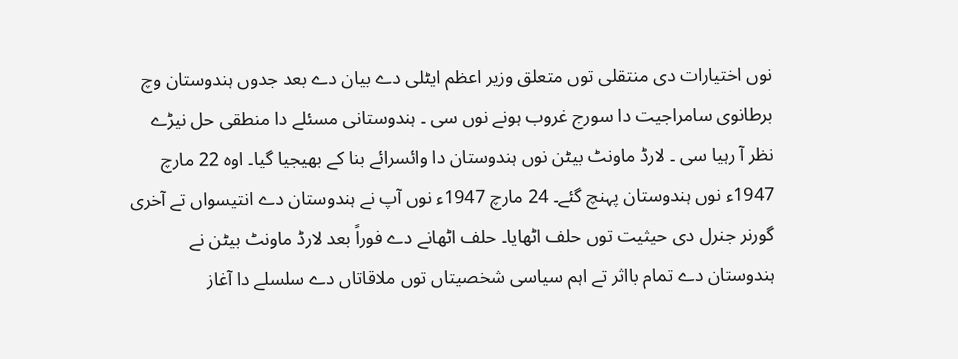نوں اختیارات دی منتقلی توں متعلق وزیر اعظم ایٹلی دے بیان دے بعد جدوں ہندوستان وچ برطانوی سامراجیت دا سورج غروب ہونے نوں سی ۔ ہندوستانی مسئلے دا منطقی حل نیڑے نظر آ رہیا سی ۔ لارڈ ماونٹ بیٹن نوں ہندوستان دا وائسرائے بنا کے بھیجیا گیا۔ اوہ 22 مارچ 1947ء نوں ہندوستان پہنچ گئے۔ 24 مارچ 1947ء نوں آپ نے ہندوستان دے انتیسواں تے آخری گورنر جنرل دی حیثیت توں حلف اٹھایا۔ حلف اٹھانے دے فوراً بعد لارڈ ماونٹ بیٹن نے ہندوستان دے تمام بااثر تے اہم سیاسی شخصیتاں توں ملاقاتاں دے سلسلے دا آغاز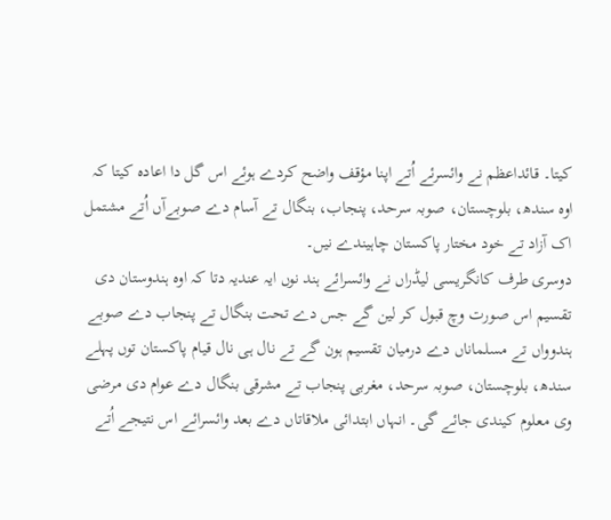کیتا۔ قائداعظم نے وائسرئے اُتے اپنا مؤقف واضح کردے ہوئے اس گل دا اعادہ کیتا کہ اوہ سندھ، بلوچستان، صوبہ سرحد، پنجاب، بنگال تے آسام دے صوبےآں اُتے مشتمل اک آزاد تے خود مختار پاکستان چاہیندے نيں۔
دوسری طرف کانگریسی لیڈراں نے وائسرائے ہند نوں ایہ عندیہ دتا کہ اوہ ہندوستان دی تقسیم اس صورت وچ قبول کر لین گے جس دے تحت بنگال تے پنجاب دے صوبے ہندوواں تے مسلماناں دے درمیان تقسیم ہون گے تے نال ہی نال قیام پاکستان توں پہلے سندھ، بلوچستان، صوبہ سرحد، مغربی پنجاب تے مشرقی بنگال دے عوام دی مرضی وی معلوم کیندی جائے گی۔ انہاں ابتدائی ملاقاتاں دے بعد وائسرائے اس نتیجے اُتے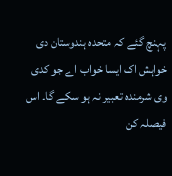پہنچ گئے کہ متحدہ ہندوستان دی خواہش اک ایسا خواب اے جو کدی وی شرمندہ تعبیر نہ ہو سکے گا۔ اس فیصلہ کن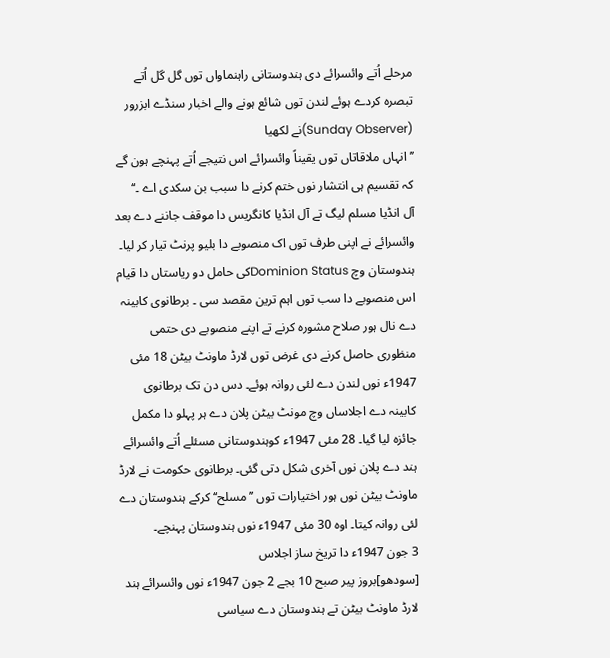مرحلے اُتے وائسرائے دی ہندوستانی راہنماواں توں گل گل اُتے تبصرہ کردے ہوئے لندن توں شائع ہونے والے اخبار سنڈے ابزرور (Sunday Observer)نے لکھیا
’’ انہاں ملاقاتاں توں یقیناً وائسرائے اس نتیجے اُتے پہنچے ہون گے کہ تقسیم ہی انتشار نوں ختم کرنے دا سبب بن سکدی اے ۔‘‘
آل انڈیا مسلم لیگ تے آل انڈیا کانگریس دا موقف جاننے دے بعد وائسرائے نے اپنی طرف توں اک منصوبے دا بلیو پرنٹ تیار کر ليا۔ ہندوستان وچ Dominion Statusکی حامل دو ریاستاں دا قیام اس منصوبے دا سب توں اہم ترین مقصد سی ۔ برطانوی کابینہ دے نال ہور صلاح مشورہ کرنے تے اپنے منصوبے دی حتمی منظوری حاصل کرنے دی غرض توں لارڈ ماونٹ بیٹن 18 مئی 1947ء نوں لندن دے لئی روانہ ہوئے۔ دس دن تک برطانوی کابینہ دے اجلاساں وچ مونٹ بیٹن پلان دے ہر پہلو دا مکمل جائزہ لیا گیا۔ 28 مئی 1947ء کوہندوستانی مسئلے اُتے وائسرائے ہند دے پلان نوں آخری شکل دتی گئی۔ برطانوی حکومت نے لارڈ ماونٹ بیٹن نوں ہور اختیارات توں ’’مسلح‘‘ کرکے ہندوستان دے لئی روانہ کیتا۔ اوہ 30 مئی 1947ء نوں ہندوستان پہنچے۔
3 جون 1947ء دا تریخ ساز اجلاس
[سودھو]بروز پیر صبح 10 بجے 2 جون 1947ء نوں وائسرائے ہند لارڈ ماونٹ بیٹن تے ہندوستان دے سیاسی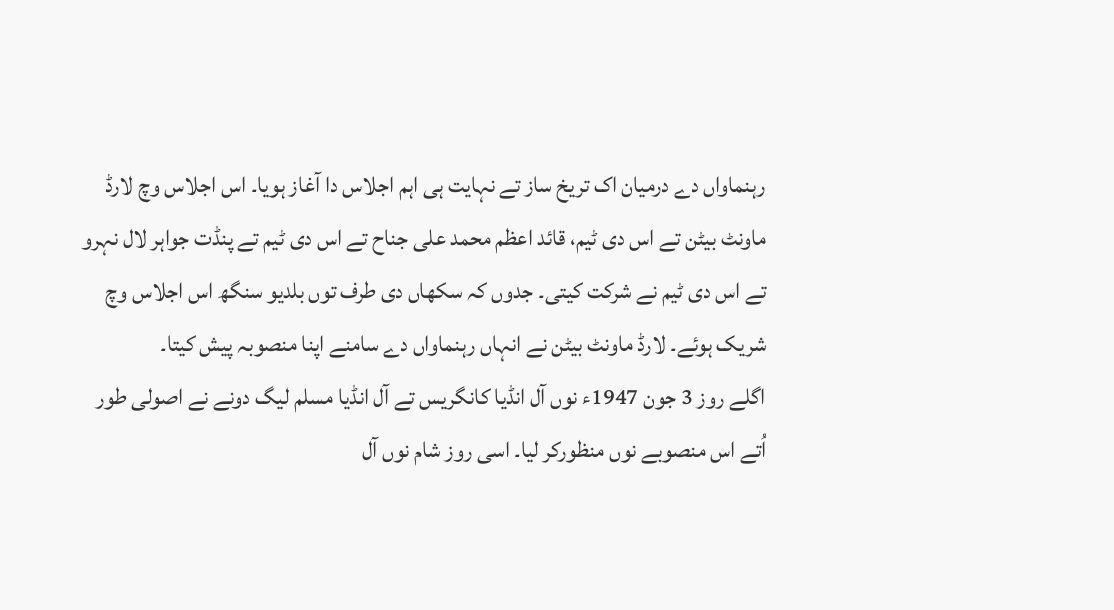رہنماواں دے درمیان اک تریخ ساز تے نہایت ہی اہم اجلاس دا آغاز ہويا۔ اس اجلاس وچ لارڈ ماونٹ بیٹن تے اس دی ٹیم، قائد اعظم محمد علی جناح تے اس دی ٹیم تے پنڈت جواہر لال نہرو تے اس دی ٹیم نے شرکت کيتی۔ جدوں کہ سکھاں دی طرف توں بلدیو سنگھ اس اجلاس وچ شریک ہوئے۔ لارڈ ماونٹ بیٹن نے انہاں رہنماواں دے سامنے اپنا منصوبہ پیش کیتا۔
اگلے روز 3 جون 1947ء نوں آل انڈیا کانگریس تے آل انڈیا مسلم لیگ دونے نے اصولی طور اُتے اس منصوبے نوں منظورکر ليا۔ اسی روز شام نوں آل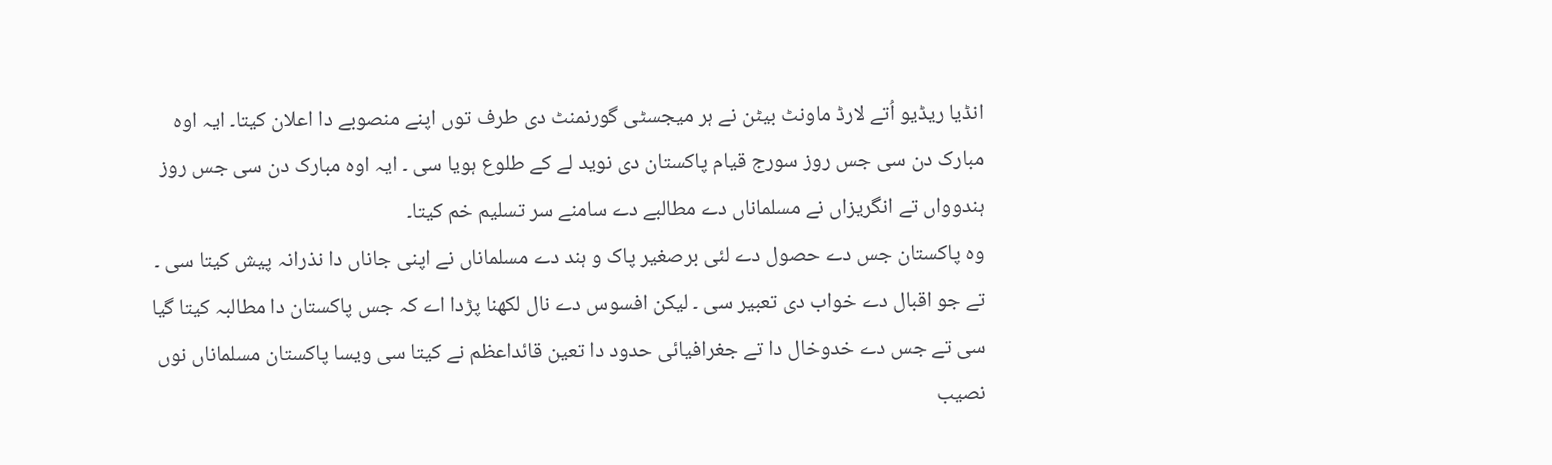انڈیا ریڈیو اُتے لارڈ ماونٹ بیٹن نے ہر میجسٹی گورنمنٹ دی طرف توں اپنے منصوبے دا اعلان کیتا۔ ایہ اوہ مبارک دن سی جس روز سورج قیام پاکستان دی نوید لے کے طلوع ہويا سی ۔ ایہ اوہ مبارک دن سی جس روز ہندوواں تے انگریزاں نے مسلماناں دے مطالبے دے سامنے سر تسلیم خم کیتا۔
وہ پاکستان جس دے حصول دے لئی برصغیر پاک و ہند دے مسلماناں نے اپنی جاناں دا نذرانہ پیش کیتا سی ۔ تے جو اقبال دے خواب دی تعبیر سی ۔ لیکن افسوس دے نال لکھنا پڑدا اے کہ جس پاکستان دا مطالبہ کیتا گیا سی تے جس دے خدوخال دا تے جغرافیائی حدود دا تعین قائداعظم نے کیتا سی ویسا پاکستان مسلماناں نوں نصیب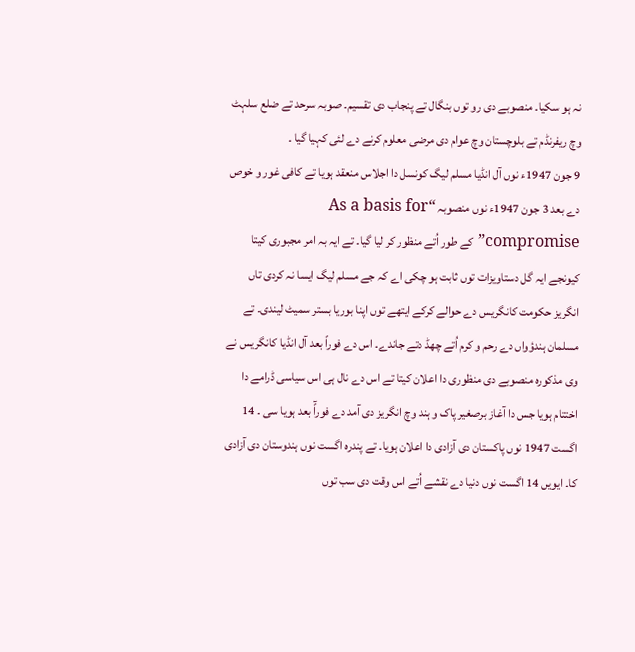نہ ہو سکیا۔ منصوبے دی رو توں بنگال تے پنجاب دی تقسیم۔ صوبہ سرحد تے ضلع سلہٹ وچ ریفرنڈم تے بلوچستان وچ عوام دی مرضی معلوم کرنے دے لئی کہیا گیا ۔
9 جون 1947ء نوں آل انڈیا مسلم لیگ کونسل دا اجلاس منعقد ہويا تے کافی غور و خوص دے بعد 3 جون 1947ء نوں منصوبہ “As a basis for compromise”کے طور اُتے منظور کر ليا گیا۔ تے ایہ بہ امر مجبوری کیتا کیونجے ایہ گل دستاویزات توں ثابت ہو چکی اے کہ جے مسلم لیگ ایسا نہ کردی تاں انگریز حکومت کانگریس دے حوالے کرکے ایتھے توں اپنا بوریا بستر سمیٹ لیندی۔ تے مسلمان ہندؤواں دے رحم و کرم اُتے چھڈ دتے جاندے۔ اس دے فوراً بعد آل انڈیا کانگریس نے وی مذکورہ منصوبے دی منظوری دا اعلان کیتا تے اس دے نال ہی اس سیاسی ڈرامے دا اختتام ہويا جس دا آغاز برصغیر پاک و ہند وچ انگریز دی آمد دے فورآً بعد ہويا سی ۔ 14 اگست 1947 نوں پاکستان دی آزادی دا اعلان ہويا۔ تے پندرہ اگست نوں ہندوستان دی آزادی کا۔ ایويں 14 اگست نوں دنیا دے نقشے اُتے اس وقت دی سب توں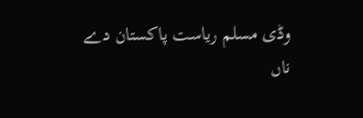وڈی مسلم ریاست پاکستان دے ناں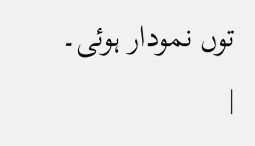توں نمودار ہوئی۔
|